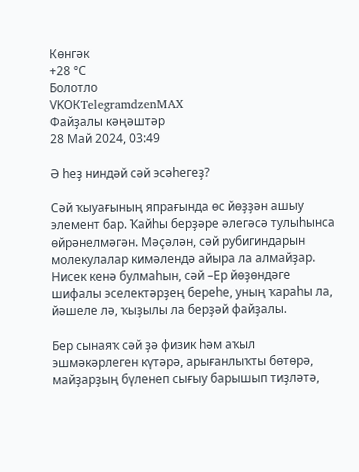Көнгәк
+28 °С
Болотло
VKОКTelegramdzenMAX
Файҙалы кәңәштәр
28 Май 2024, 03:49

Ә һеҙ ниндәй сәй эсәһегеҙ?

Сәй ҡыуағының япрағында өс йөҙҙән ашыу элемент бар. Ҡайһы берҙәре әлегәсә тулыһынса өйрәнелмәгән. Мәҫәлән, сәй рубигиндарын молекулалар кимәлендә айыра ла алмайҙар. Нисек кенә булмаһын, сәй –Ер йөҙөндәге шифалы эселектәрҙең береһе, уның ҡараһы ла, йәшеле лә, ҡыҙылы ла берҙәй файҙалы.

Бер сынаяҡ сәй ҙә физик һәм аҡыл эшмәкәрлеген күтәрә, арығанлыҡты бөтөрә, майҙарҙың бүленеп сығыу барышып тиҙләтә,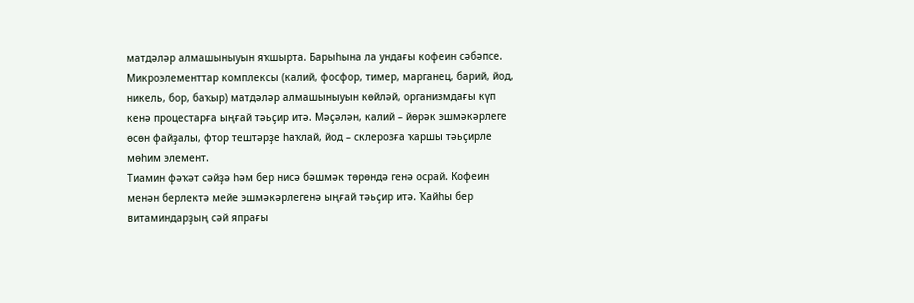матдәләр алмашыныуын яҡшырта. Барыһына ла ундағы кофеин сәбәпсе.
Микроэлементтар комплексы (калий, фосфор, тимер, марганец, барий, йод, никель, бор, баҡыр) матдәләр алмашыныуын көйләй, организмдағы күп кенә процестарға ыңғай тәьҫир итә. Мәҫәлән, калий – йөрәк эшмәкәрлеге өсөн файҙалы, фтор тештәрҙе һаҡлай, йод – склерозға ҡаршы тәьҫирле мөһим элемент.
Тиамин фәҡәт сәйҙә һәм бер нисә бәшмәк төрөндә генә осрай. Кофеин менән берлектә мейе эшмәкәрлегенә ыңғай тәьҫир итә. Ҡайһы бер витаминдарҙың сәй япрағы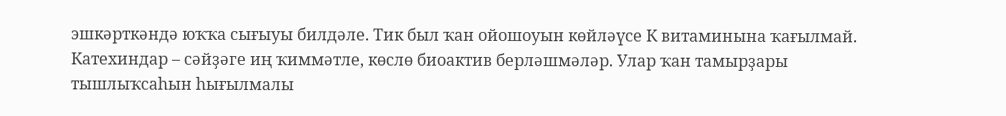эшкәрткәндә юҡҡа сығыуы билдәле. Тик был ҡан ойошоуын көйләүсе К витаминына ҡағылмай.
Катехиндар – сәйҙәге иң ҡиммәтле, көслө биоактив берләшмәләр. Улар ҡан тамырҙары тышлыҡсаһын һығылмалы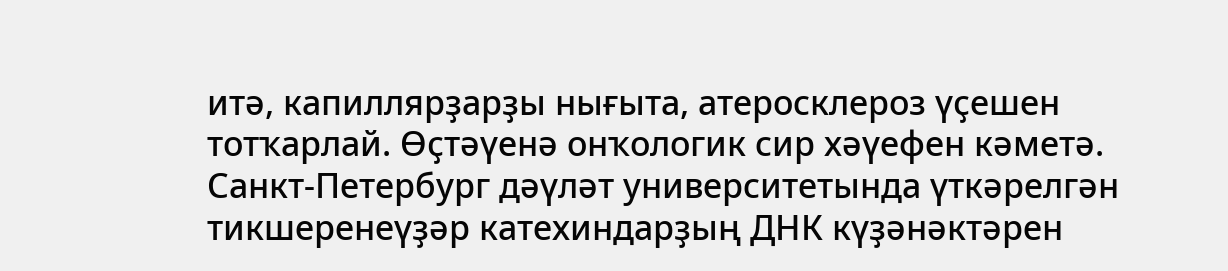итә, капиллярҙарҙы нығыта, атеросклероз үҫешен тотҡарлай. Өҫтәүенә онҡологик сир хәүефен кәметә. Санкт-Петербург дәүләт университетында үткәрелгән тикшеренеүҙәр катехиндарҙың ДНК күҙәнәктәрен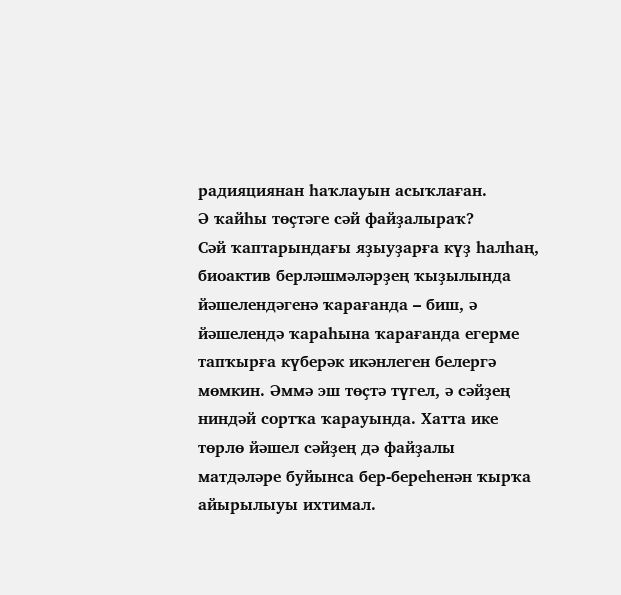радияциянан һаҡлауын асыҡлаған.
Ә ҡайһы төҫтәге сәй файҙалыраҡ?
Сәй ҡаптарындағы яҙыуҙарға күҙ һалһаң, биоактив берләшмәләрҙең ҡыҙылында йәшелендәгенә ҡарағанда – биш, ә йәшелендә ҡараһына ҡарағанда егерме тапҡырға күберәк икәнлеген белергә мөмкин. Әммә эш төҫтә түгел, ә сәйҙең ниндәй сортҡа ҡарауында. Хатта ике төрлө йәшел сәйҙең дә файҙалы матдәләре буйынса бер-береһенән ҡырҡа айырылыуы ихтимал.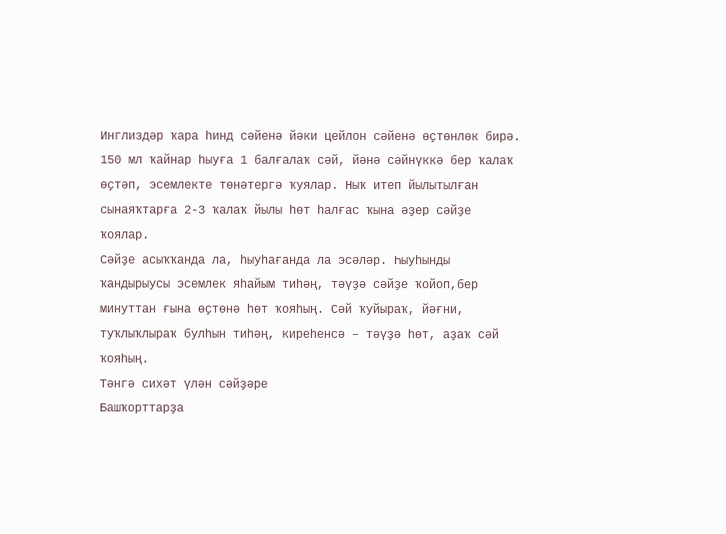Инглиздәр ҡара һинд сәйенә йәки цейлон сәйенә өҫтөнлөк бирә. 150 мл ҡайнар һыуға 1 балғалаҡ сәй, йәнә сәйнүккә бер ҡалаҡ өҫтәп, эсемлекте төнәтергә ҡуялар. Ныҡ итеп йылытылған сынаяҡтарға 2-3 ҡалаҡ йылы һөт һалғас ҡына әҙер сәйҙе ҡоялар.
Сәйҙе асыҡҡанда ла, һыуһағанда ла эсәләр. Һыуһынды ҡандырыусы эсемлек яһайым тиһәң, тәүҙә сәйҙе ҡойоп,бер минуттан ғына өҫтөнә һөт ҡояһың. Сәй ҡуйыраҡ, йәғни, туҡлыҡлыраҡ булһын тиһәң, киреһенсә – тәүҙә һөт, аҙаҡ сәй ҡояһың.
Тәнгә сихәт үлән сәйҙәре
Башҡорттарҙа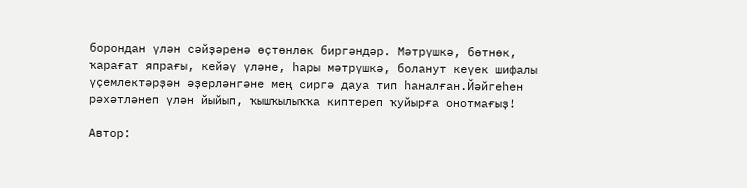борондан үлән сәйҙәренә өҫтөнлөк биргәндәр. Мәтрүшкә, бөтнөк, ҡарағат япрағы, кейәү үләне, һары мәтрүшкә, боланут кеүек шифалы үҫемлектәрҙән әҙерләнгәне мең сиргә дауа тип һаналған.Йәйгеһен рәхәтләнеп үлән йыйып, ҡышҡылыҡҡа киптереп ҡуйырға онотмағыҙ!

Автор: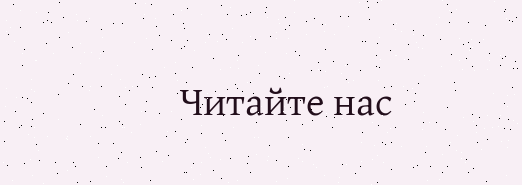Читайте нас